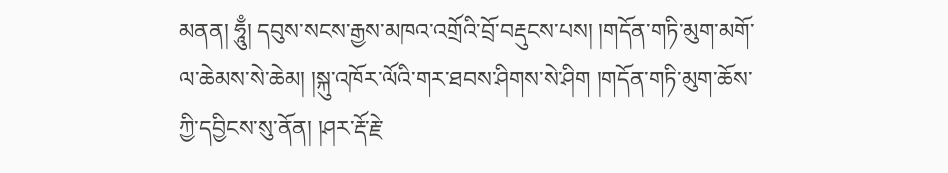མནན། ཧཱུྃ། དབུས་སངས་རྒྱས་མཁའ་འགྲོའི་བྲོ་བརྡུངས་པས། །གདོན་གཏི་མུག་མགོ་ལ་ཆེམས་སེ་ཆེམ། །སྐུ་འཁོར་ལོའི་གར་ཐབས་ཤིགས་སེ་ཤིག །གདོན་གཏི་མུག་ཆོས་ཀྱི་དབྱིངས་སུ་ནོན། །ཤར་རྡོ་རྗེ་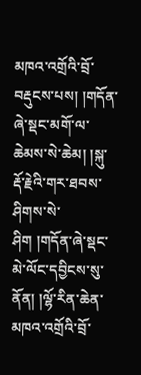མཁའ་འགྲོའི་བྲོ་བརྡུངས་པས། །གདོན་ཞེ་སྡང་མགོ་ལ་ཆེམས་སེ་ཆེམ། །སྐུ་རྡོ་རྗེའི་གར་ཐབས་ཤིགས་སེ་ཤིག །གདོན་ཞེ་སྡང་མེ་ལོང་དབྱིངས་སུ་ནོན། །ལྷོ་རིན་ཆེན་མཁའ་འགྲོའི་བྲོ་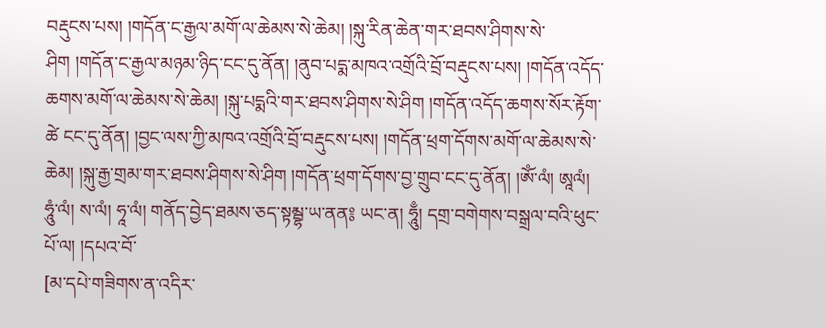བརྡུངས་པས། །གདོན་ང་རྒྱལ་མགོ་ལ་ཆེམས་སེ་ཆེམ། །སྐུ་རིན་ཆེན་གར་ཐབས་ཤིགས་སེ་ཤིག །གདོན་ང་རྒྱལ་མཉམ་ཉིད་ངང་དུ་ནོན། །ནུབ་པདྨ་མཁའ་འགྲོའི་བྲོ་བརྡུངས་པས། །གདོན་འདོད་ཆགས་མགོ་ལ་ཆེམས་སེ་ཆེམ། །སྐུ་པདྨའི་གར་ཐབས་ཤིགས་སེ་ཤིག །གདོན་འདོད་ཆགས་སོར་རྟོག་ཚེ ངང་དུ་ནོན། །བྱང་ལས་ཀྱི་མཁའ་འགྲོའི་བྲོ་བརྡུངས་པས། །གདོན་ཕྲག་དོགས་མགོ་ལ་ཆེམས་སེ་ཆེམ། །སྐུ་རྒྱ་གྲམ་གར་ཐབས་ཤིགས་སེ་ཤིག །གདོན་ཕྲག་དོགས་བྱ་གྲུབ་ངང་དུ་ནོན། །ཨོཾ་ལཾ། ཨཱལཾ། ཧཱུཾ་ལཾ། ས་ལཾ། ཧཱ་ལཾ། གནོད་བྱེད་ཐམས་ཅད་སྟམྦྷ་ཡ་ནན༔ ཡང་ན། ཧཱུྃ། དགྲ་བགེགས་བསྒྲལ་བའི་ཕུང་པོ་ལ། །དཔའ་བོ་
[མ་དཔེ་གཟིགས་ན་འདིར་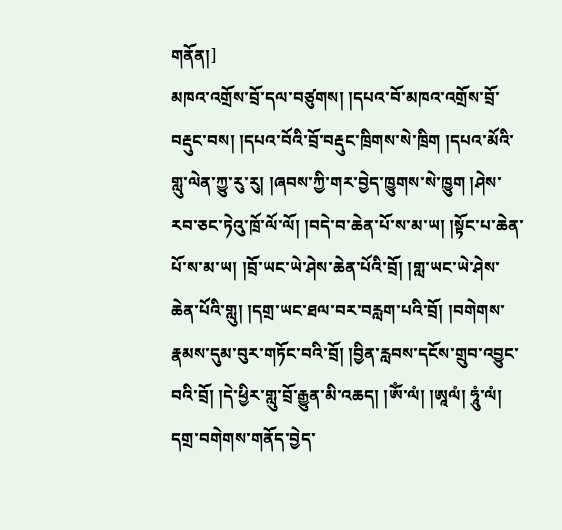གནོན།]
མཁའ་འགྲོས་བྲོ་དལ་བཙུགས། །དཔའ་བོ་མཁའ་འགྲོས་བྲོ་བརྡུང་བས། །དཔའ་བོའི་བྲོ་བརྡུང་ཁྲིགས་སེ་ཁྲིག །དཔའ་མོའི་གླུ་ལེན་ཀྱུ་རུ་རུ། །ཞབས་ཀྱི་གར་བྱེད་ཁྱུགས་སེ་ཁྱུག །ཤེས་རབ་ཅང་ཏེའུ་ཁྲོ་ལོ་ལོ། །བདེ་བ་ཆེན་པོ་ས་མ་ཡ། །སྟོང་པ་ཆེན་པོ་ས་མ་ཡ། །བྲོ་ཡང་ཡེ་ཤེས་ཆེན་པོའི་བྲོ། །གླ་ཡང་ཡེ་ཤེས་ཆེན་པོའི་གླུ། །དགྲ་ཡང་ཐལ་བར་བརླག་པའི་བྲོ། །བགེགས་རྣམས་དུམ་བུར་གཏོང་བའི་བྲོ། །བྱིན་རླབས་དངོས་གྲུབ་འབྱུང་བའི་བྲོ། །དེ་ཕྱིར་གླུ་བྲོ་རྒྱུན་མི་འཆད། །ༀ་ལཾ། །ཨཱལཾ། ཧཱུཾ་ལཾ། དགྲ་བགེགས་གནོད་བྱེད་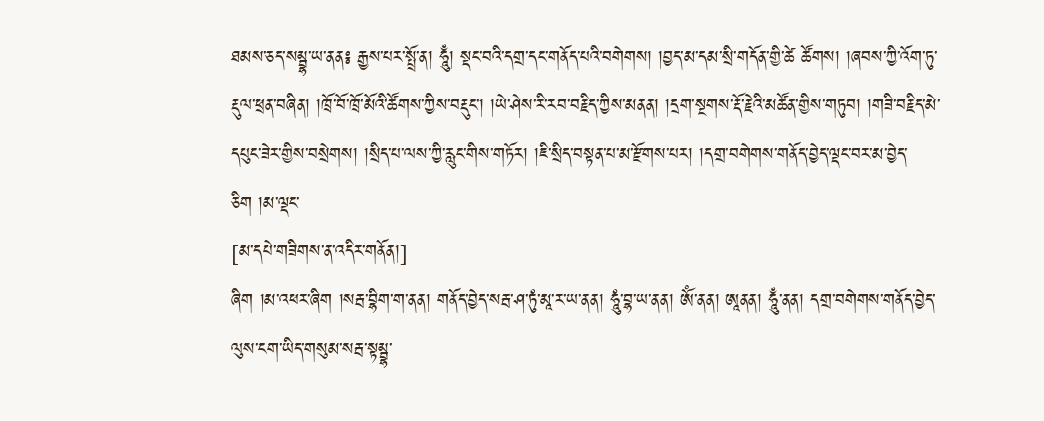ཐམས་ཅད་སམྦྷ་ཡ་ནན༔ རྒྱས་པར་སྤྲོ་ན། ཧཱུྃ། སྡང་བའི་དགྲ་དང་གནོད་པའི་བགེགས། །བྱད་མ་དམ་སྲི་གདོན་གྱི་ཚེ ཚོགས། །ཞབས་ཀྱི་འོག་ཏུ་རྡུལ་ཕྲན་བཞིན། །ཁྲོ་བོ་ཁྲོ་མོའི་ཚོགས་ཀྱིས་བརྡུང་། །ཡེ་ཤེས་རི་རབ་བརྗིད་ཀྱིས་མནན། །དྲག་སྔགས་རྡོ་རྗེའི་མཚོན་གྱིས་གཏུབ། །གཟི་བརྗིད་མེ་དཔུང་ཟེར་གྱིས་བསྲེགས། །སྲིད་པ་ལས་ཀྱི་རླུང་གིས་གཏོར། །ཇི་སྲིད་བསྟན་པ་མ་རྫོགས་པར། །དགྲ་བགེགས་གནོད་བྱེད་ལྡང་བར་མ་བྱེད་ཅིག །མ་ལྡང་
[མ་དཔེ་གཟིགས་ན་འདིར་གནོན།]
ཞིག །མ་འཕར་ཞིག །སརྦ་བྷིག་ག་ནན། གནོད་བྱེད་སརྦ་ཤ་ཏུཾ་མཱ་ར་ཡ་ནན། ཧཱུཾ་བྷ་ཡ་ནན། ཨོཾ་ནན། ཨཱནན། ཧཱུྃ་ནན། དགྲ་བགེགས་གནོད་བྱེད་ལུས་ངག་ཡིད་གསུམ་སརྦ་སྟམྦྷ་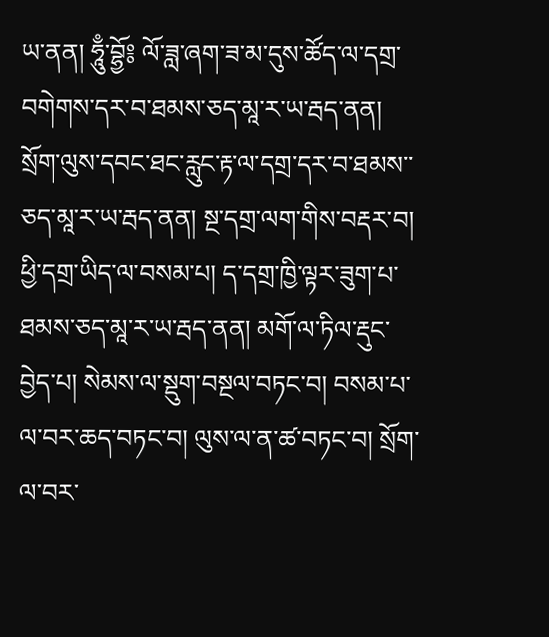ཡ་ནན། ཧཱུྃ་བྷྱོ༔ ལོ་ཟླ་ཞག་ཟ་མ་དུས་ཚོད་ལ་དགྲ་བགེགས་དར་བ་ཐམས་ཅད་མཱ་ར་ཡ་རྦད་ནན། སྲོག་ལུས་དབང་ཐང་རླུང་རྟ་ལ་དགྲ་དར་བ་ཐམས་་ཅད་མཱ་ར་ཡ་རྦད་ནན། སྔ་དགྲ་ལག་གིས་བརྡར་བ། ཕྱི་དགྲ་ཡིད་ལ་བསམ་པ། ད་དགྲ་ཁྱི་ལྟར་ཟུག་པ་ཐམས་ཅད་མཱ་ར་ཡ་རྦད་ནན། མགོ་ལ་ཏིལ་རྡུང་བྱེད་པ། སེམས་ལ་སྡུག་བསྔལ་བཏང་བ། བསམ་པ་ལ་བར་ཆད་བཏང་བ། ལུས་ལ་ན་ཚ་བཏང་བ། སྲོག་ལ་བར་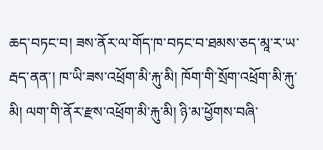ཆད་བཏང་བ། ཟས་ནོར་ལ་གོད་ཁ་བཏང་བ་ཐམས་ཅད་མཱ་ར་ཡ་རྦད་ནན་། ཁ་ཡི་ཟས་འཕྲོག་མི་རྐུ་མི། ཁོག་གི་སྲོག་འཕྲོག་མི་རྐུ་མི། ལག་གི་ནོར་རྫས་འཕྲོག་མི་རྐུ་མི། ཉི་མ་ཕྱོགས་བཞི་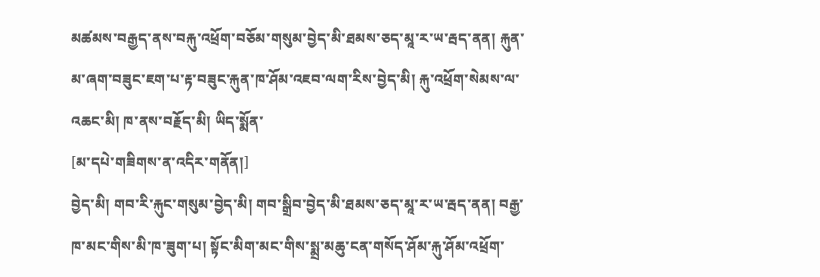མཚམས་བརྒྱད་ནས་བརྐུ་འཕྲོག་བཅོམ་གསུམ་བྱེད་མི་ཐམས་ཅད་མཱ་ར་ཡ་རྦད་ནན། རྐུན་མ་ཞག་བཟུང་ཇག་པ་རྟ་བཟུང་རྐུན་ཁ་ཤོམ་འཇབ་ལག་རིས་བྱེད་མི། རྐུ་འཕྲོག་སེམས་ལ་འཆང་མི། ཁ་ནས་བརྗོད་མི། ཡིད་སྨོན་
[མ་དཔེ་གཟིགས་ན་འདིར་གནོན།]
བྱེད་མི། གབ་རི་རྐུང་གསུམ་བྱེད་མི། གབ་སྒྲིབ་བྱེད་མི་ཐམས་ཅད་མཱ་ར་ཡ་རྦད་ནན། བརྒྱ་ཁ་མང་གིས་མི་ཁ་ཟུག་པ། སྟོང་མིག་མང་གིས་སྨྲ་མཆུ་ངན་གསོད་ཤོམ་རྐུ་ཤོམ་འཕྲོག་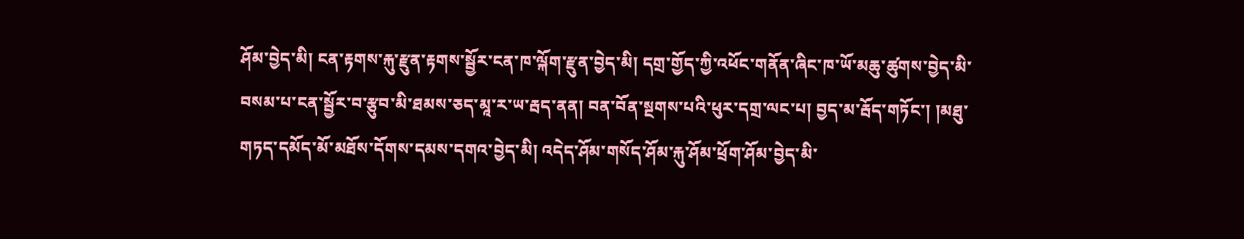ཤོམ་བྱེད་མི། ངན་རྟགས་རྐུ་རྫུན་རྟགས་སྦྱོར་ངན་ཁ་ལྐོག་རྫུན་བྱེད་མི། དགྲ་གྱོད་ཀྱི་འཕོང་གནོན་ཞིང་ཁ་ཡོ་མཆུ་ཚུགས་བྱེད་མི་བསམ་པ་ངན་སྦྱོར་བ་རྩུབ་མི་ཐམས་ཅད་མཱ་ར་ཡ་རྦད་ནན། བན་བོན་སྔགས་པའི་ཕུར་དགྲ་ལང་པ། བྱད་མ་རྦོད་གཏོང་། །མཐུ་གཏད་དམོད་མོ་མཐོས་དོགས་དམས་དགའ་བྱེད་མི། འདེད་ཤོམ་གསོད་ཤོམ་རྐུ་ཤོམ་ཕྲོག་ཤོམ་བྱེད་མི་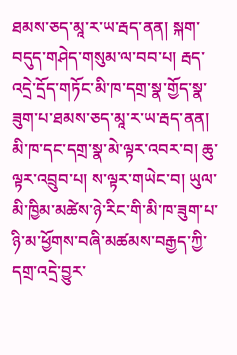ཐམས་ཅད་མཱ་ར་ཡ་རྦད་ནན། སྐག་བདུད་གཤེད་གསུམ་ལ་བབ་པ། རྦད་འདྲེ་དྲོད་གཏོང་མི་ཁ་དགྲ་སྣ་གྱོད་སྣ་ཟུག་པ་ཐམས་ཅད་མཱ་ར་ཡ་རྦད་ནན། མི་ཁ་དང་དགྲ་སྣ་མེ་ལྟར་འབར་བ། ཆུ་ལྟར་འབྲུབ་པ། ས་ལྟར་གཡེང་བ། ཡུལ་མི་ཁྱིམ་མཚེས་ཉེ་རིང་གི་མི་ཁ་ཟུག་པ་ཉི་མ་ཕྱོགས་བཞི་མཚམས་བརྒྱད་ཀྱི་དགྲ་འདྲེ་བྱུར་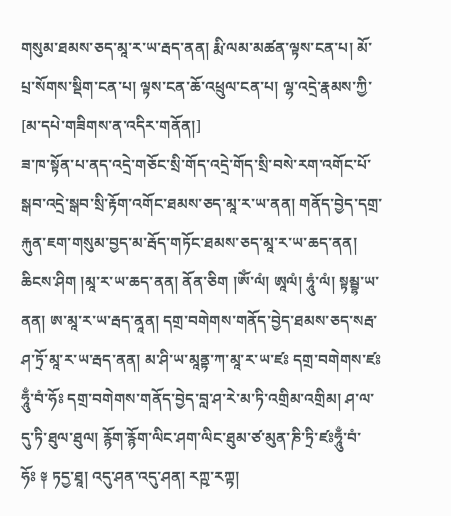གསུམ་ཐམས་ཅད་མཱ་ར་ཡ་རྦད་ནན། རྨི་ལམ་མཚན་ལྟས་ངན་པ། མོ་པྲ་སོགས་སྡིག་ངན་པ། ལྟས་ངན་ཆོ་འཕྲུལ་ངན་པ། ལྷ་འདྲེ་རྣམས་ཀྱི་
[མ་དཔེ་གཟིགས་ན་འདིར་གནོན།]
ཟ་ཁ་སྟོན་པ་ནད་འདྲེ་གཅོང་སྲི་གོད་འདྲེ་གོད་སྲི་བསེ་རག་འགོང་པོ་སྒབ་འདྲེ་སྒབ་སྲི་རྟོག་འགོང་ཐམས་ཅད་མཱ་ར་ཡ་ནན། གནོད་བྱེད་དགྲ་རྐུན་ཇག་གསུམ་བྱད་མ་རྦོད་གཏོང་ཐམས་ཅད་མཱ་ར་ཡ་ཆད་ནན། ཆིངས་ཤིག །མཱ་ར་ཡ་ཆད་ནན། ནོན་ཅིག །ཨོཾ་ལཾ། ཨཱལཾ། ཧཱུཾ་ལཾ། སྟམྦྷ་ཡ་ནན། ཨ་མཱ་ར་ཡ་རྦད་ནཱན། དགྲ་བགེགས་གནོད་བྱེད་ཐམས་ཅད་སརྦ་ཤ་ཏྲོ་མཱ་ར་ཡ་རྦད་ནན། མ་ཤི་ཡ་མཱནྟ་ཀ་མཱ་ར་ཡ་ཛཿ དགྲ་བགེགས་ཛཿཧཱུྃ་བཾ་ཧོཿ དགྲ་བགེགས་གནོད་བྱེད་བླ་ཤ་རེ་མ་ཏི་འགྲིམ་འགྲིམ། ཤ་ལ་དུ་ཏི་ཐུལ་ཐུལ། རྙོག་རྙོག་ལིང་ཤག་ལིང་ཐུམ་ཙ་མུན་ཎི་ཏྲི་ཛཿཧཱུྃ་བཾ་ཧོཿ ༈ ཏདྱ་ཐཱ། འདུ་ཤན་འདུ་ཤན། རཀྵ་རཀྟ།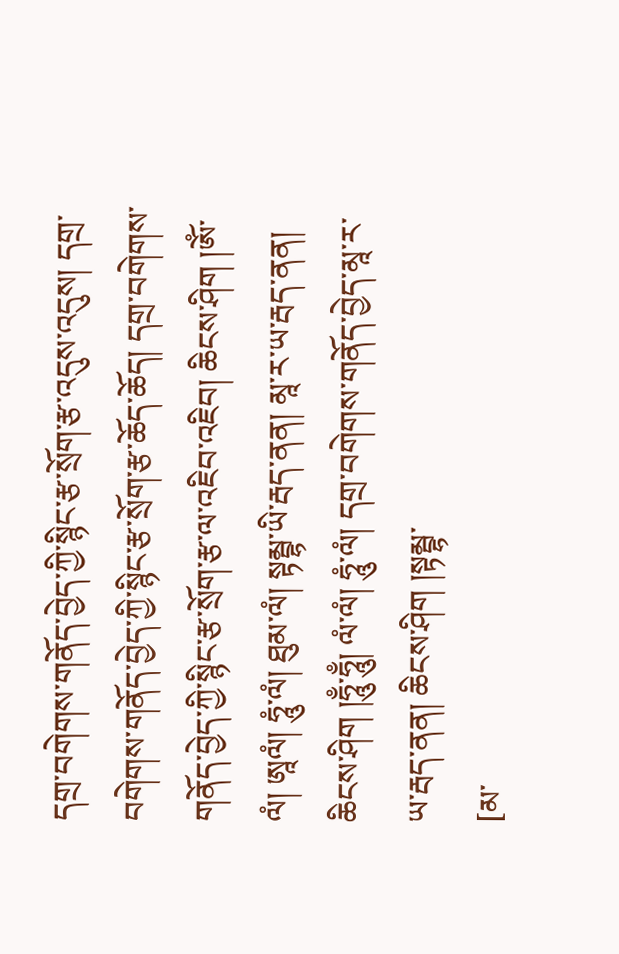དགྲ་བགེགས་གནོད་བྱེད་ཀྱི་སྙིང་རྩ་སྲོག་རྩ་འདུས་འདུས། དགྲ་བགེགས་གནོད་བྱེད་ཀྱི་སྙིང་རྩ་སྲོག་རྩ་ཆོད་ཆོད། དགྲ་བགེགས་གནོད་བྱེད་ཀྱི་སྙིང་རྩ་སྲོག་རྩ་ལ་འཇིབ་འཇིབ། ཆིངས་ཤིག །ཨོཾ་ལཾ། ཨཱལཾ། ཧཱུཾ་ལཾ། ཐུམ་ལཾ། སྟམྦྷ་ཡི་རྦད་ནན། མཱ་ར་ཡ་རྦད་ནན། ཆིངས་ཤིག །ཧཱུྃ་ཧཱུྃ། ལཾ་ལཾ། ཧཱུཾ་ལཾ། དགྲ་བགེགས་གནོད་བྱེད་མཱ་ར་ཡ་རྦད་ནན། ཆིངས་ཤིག །སྟམྦྷ་
[མ་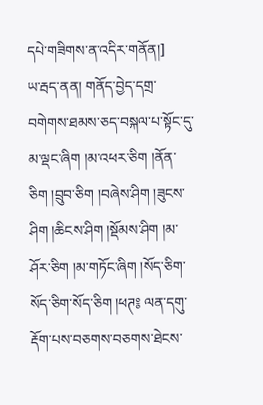དཔེ་གཟིགས་ན་འདིར་གནོན།]
ཡ་རྦད་ནན། གནོད་བྱེད་དགྲ་བགེགས་ཐམས་ཅད་བསྐལ་པ་སྟོང་དུ་མ་ལྡང་ཞིག །མ་འཕར་ཅིག །ནོན་ཅིག །བྲུབ་ཅིག །བཞེས་ཤིག །ཟུངས་ཤིག །ཆིངས་ཤིག །སྡོམས་ཤིག །མ་ཤོར་ཅིག །མ་གཏོང་ཞིག །སོད་ཅིག་སོད་ཅིག་སོད་ཅིག །ཕཊ༔ ལན་དགུ་རྡོག་པས་བཅགས་བཅགས་ཐེངས་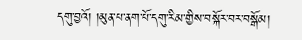དགུ་བྱའོ། །མུན་པ་ནག་པོ་དགུ་རིམ་གྱིས་བསྐོར་བར་བསྒོམ།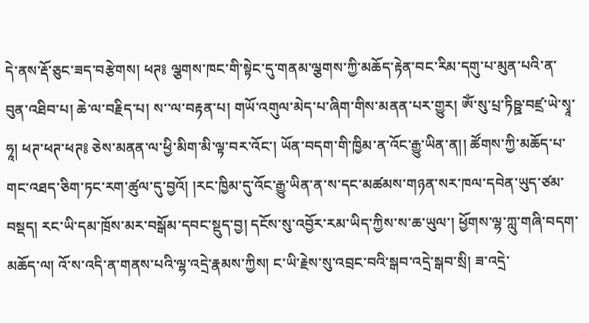དེ་ནས་རྡོ་ཅུང་ཟད་བརྩེགས། ཕཊ༔ ལྕགས་ཁང་གི་སྟེང་དུ་གནམ་ལྕགས་ཀྱི་མཆོད་རྟེན་བང་རིམ་དགུ་པ་མུན་པའི་ན་བུན་འཐིབ་པ། ཆེ་ལ་བརྗིད་པ། ས་་ལ་བརྟན་པ། གཡོ་འགུལ་མེད་པ་ཞིག་གིས་མནན་པར་གྱུར། ཨོཾ་སུ་པྲ་ཏིཥྛ་བཛྲ་ཡེ་སྭཱ་ཧཱ། ཕཊ་ཕཊ་ཕཊ༔ ཅེས་མནན་ལ་ཕྱི་མིག་མི་ལྟ་བར་འོང་། ཡོན་བདག་གི་ཁྱིམ་ན་འོང་རྒྱུ་ཡིན་ན།། ཚོགས་ཀྱི་མཆོད་པ་གང་འཐད་ཅིག་ཏང་རག་ཚུལ་དུ་བྱའོ། །རང་ཁྱིམ་དུ་འོང་རྒྱུ་ཡིན་ན་ས་དང་མཚམས་གཉན་སར་ཁལ་དབེན་ཡུད་ཙམ་བསྡད། རང་ཡི་དམ་ཁྲོས་མར་བསྒོམ་དབང་སྡུད་བྱ། དངོས་སུ་འབྱོར་རམ་ཡིད་ཀྱིས་ས་ཆ་ཡུལ་། ཕྱོགས་ལྷ་ཀླུ་གཞི་བདག་མཆོད་ལ། འོ་ས་འདི་ན་གནས་པའི་ལྷ་འདྲེ་རྣམས་ཀྱིས། ང་ཡི་རྗེས་སུ་འབྲང་བའི་སྒབ་འདྲེ་སྒབ་སྲི། ཟ་འདྲེ་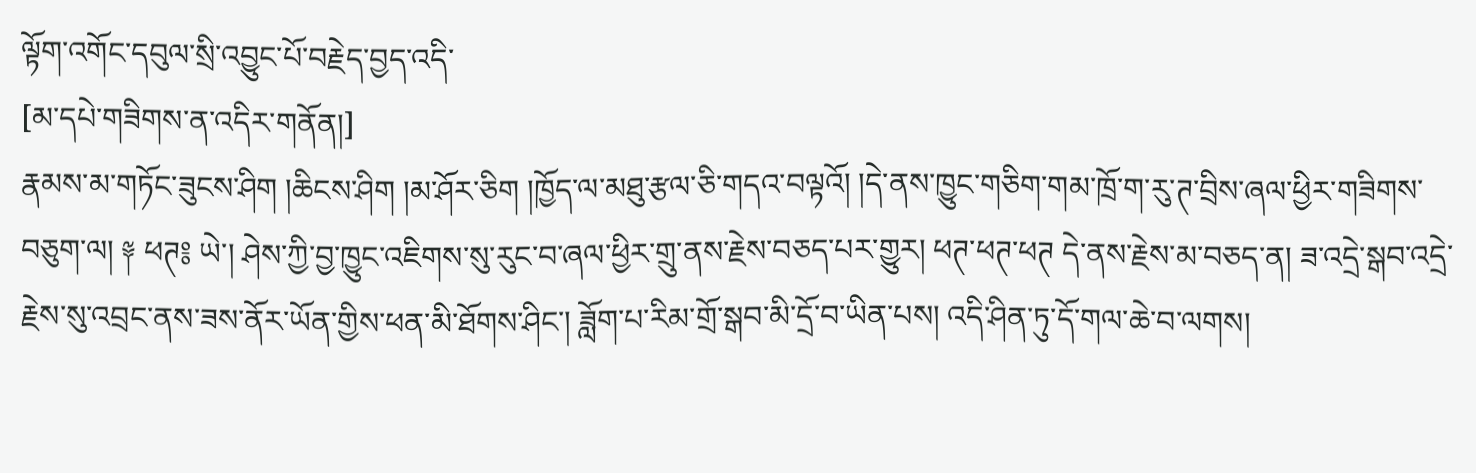ལྟོག་འགོང་དབུལ་སྲི་འབྱུང་པོ་བརྗེད་བྱད་འདི་
[མ་དཔེ་གཟིགས་ན་འདིར་གནོན།]
རྣམས་མ་གཏོང་ཟུངས་ཤིག །ཆིངས་ཤིག །མ་ཤོར་ཅིག །ཁྱོད་ལ་མཐུ་རྩལ་ཅི་གདའ་བལྟའོ། །དེ་ནས་ཁྱུང་གཅིག་གམ་ཁྲོ་ག་རུ་ཊ་བྲིས་ཞལ་ཕྱིར་གཟིགས་བཅུག་ལ། ༈ ཕཊ༔ ཡེ་། ཤེས་ཀྱི་བྱ་ཁྱུང་འཇིགས་སུ་རུང་བ་ཞལ་ཕྱིར་གྲུ་ནས་རྗེས་བཅད་པར་གྱུར། ཕཊ་ཕཊ་ཕཊ དེ་ནས་རྗེས་མ་བཅད་ན། ཟ་འདྲེ་སྒབ་འདྲེ་རྗེས་སུ་འབྲང་ནས་ཟས་ནོར་ཡོན་གྱིས་ཕན་མི་ཐོགས་ཤིང་། ཟློག་པ་རིམ་གྲོ་སྒབ་མི་དྲོ་བ་ཡིན་པས། འདི་ཤིན་ཏུ་དོ་གལ་ཆེ་བ་ལགས།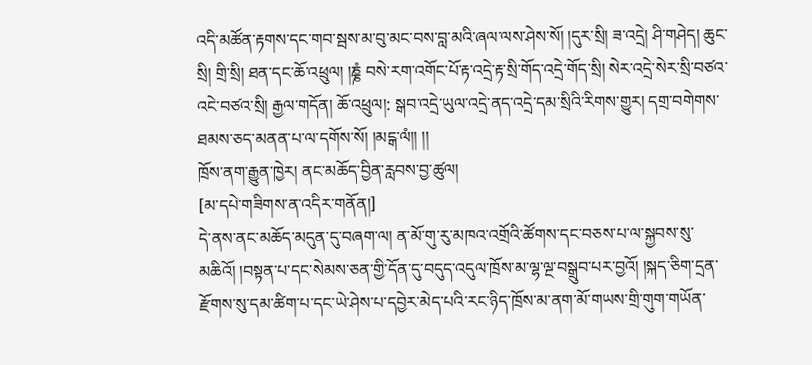འདི་མཚོན་རྟགས་དང་གབ་སྦས་མ་བུ་མང་བས་བླ་མའི་ཞལ་ལས་ཤེས་སོ། །དུར་སྲི། ཟ་འདྲེ། ཤི་གཤེད། ཆུང་སྲི། གྲི་སྲི། ཐན་དང་ཆོ་འཕྲུལ། །ཎྞཾ བསེ་རག་འགོང་པོ་རྟ་འདྲེ་རྟ་སྲི་གོད་འདྲེ་གོད་སྲི། སེར་འདྲེ་སེར་སྲི་བཙའ་འངེ་བཙའ་སྲི། རྒྱལ་གདོན། ཆོ་འཕྲུལ།: སྒབ་འདྲེ་ཡུལ་འདྲེ་ནད་འདྲེ་དམ་སྲིའི་རིགས་གྱུར། དགྲ་བགེགས་ཐམས་ཅད་མནན་པ་ལ་དགོས་སོ། །མངྒ་ལཾ།། །།
ཁྲོས་ནག་རྒྱུན་ཁྱེར། ནང་མཆོད་བྱིན་རླབས་བྱ་ཚུལ།
[མ་དཔེ་གཟིགས་ན་འདིར་གནོན།]
དེ་ནས་ནང་མཆོད་མདུན་དུ་བཞག་ལ། ན་མོ་གུ་རུ་མཁའ་འགྲོའི་ཚོགས་དང་བཅས་པ་ལ་སྐྱབས་སུ་མཆིའོ། །བསྟན་པ་དང་སེམས་ཅན་གྱི་དོན་དུ་བདུད་འདུལ་ཁྲོས་མ་ལྷ་ལྔ་བསྒྲུབ་པར་བྱའོ། །སྐད་ཅིག་དྲན་རྫོགས་སུ་དམ་ཚིག་པ་དང་ཡེ་ཤེས་པ་དབྱེར་མེད་པའི་རང་ཉིད་ཁྲོས་མ་ནག་མོ་གཡས་གྲི་གུག་གཡོན་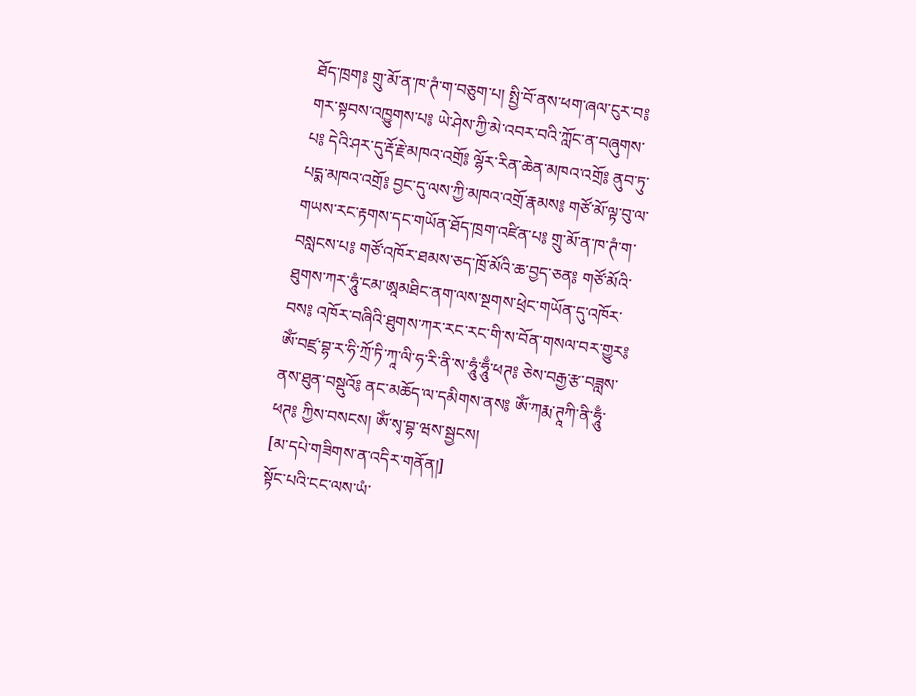ཐོད་ཁྲག༔ གྲུ་མོ་ན་ཁ་ཊཾ་ག་བཅུག་པ། སྤྱི་བོ་ནས་ཕག་ཞལ་ངུར་བ༔ གར་སྟབས་འཁྱུགས་པ༔ ཡེ་ཤེས་ཀྱི་མེ་འབར་བའི་ཀློང་ན་བཞུགས་པ༔ དེའི་ཤར་དུ་རྡོ་རྗེ་མཁའ་འགྲོ༔ ལྷོར་རིན་ཆེན་མཁའ་འགྲོ༔ ནུབ་ཏུ་པདྨ་མཁའ་འགྲོ༔ བྱང་དུ་ལས་ཀྱི་མཁའ་འགྲོ་རྣམས༔ གཙོ་མོ་ལྟ་བུ་ལ་གཡས་རང་རྟགས་དང་གཡོན་ཐོད་ཁྲག་འཛིན་པ༔ གྲུ་མོ་ན་ཁ་ཊཾ་ག་བསླངས་པ༔ གཙོ་འཁོར་ཐམས་ཅད་ཁྲོ་མོའི་ཆ་བྱད་ཅན༔ གཙོ་མོའི་ཐུགས་ཀར་ཧཱུཾ་ངམ་ཨཱམཐིང་ནག་ལས་སྔགས་ཕྲེང་གཡོན་དུ་འཁོར་བས༔ འཁོར་བཞིའི་ཐུགས་ཀར་རང་རང་གི་ས་བོན་གསལ་བར་གྱུར༔ ཨོཾ་བཛྲ་བྷ་ར་ཧི་ཀྲོ་ཏི་ཀཱ་ལི་ཧ་རི་ནི་ས་ཧཱུཾ་ཧཱུྃ་ཕཊ༔ ཅེས་བརྒྱ་རྩ་བཟླས་ནས་ཐུན་བསྡུའོ༔ ནང་མཆོད་ལ་དམིགས་ནས༔ ཨོཾ་ཀརྨ་ཊཱཀི་ནི་ཧཱུྃ་ཕཊ༔ ཀྱིས་བསངས། ཨོཾ་སྭ་བྷ་ཝས་སྦྱངས།
[མ་དཔེ་གཟིགས་ན་འདིར་གནོན།]
སྟོང་པའི་ངང་ལས་ཡཾ་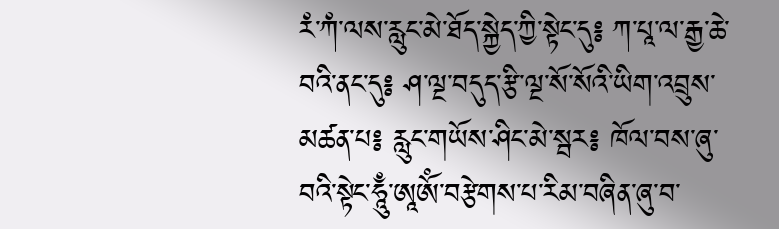རཾ་ཀཾ་ལས་རླུང་མེ་ཐོད་སྐྱེད་ཀྱི་སྟེང་དུ༔ ཀ་པཱ་ལ་རྒྱ་ཆེ་བའི་ནང་དུ༔ ཤ་ལྔ་བདུད་རྩི་ལྔ་སོ་སོའི་ཡིག་འབྲུས་མཚན་པ༔ རླུང་གཡོས་ཤིང་མེ་སྦར༔ ཁོལ་བས་ཞུ་བའི་སྟེང་ཧཱུྃ་ཨཱཨོཾ་བརྩེགས་པ་རིམ་བཞིན་ཞུ་བ་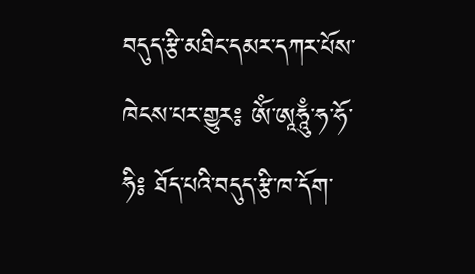བདུད་རྩི་མཐིང་དམར་དཀར་པོས་ཁེངས་པར་གྱུར༔ ཨོཾ་ཨཱཧཱུྃ་ཧ་ཧོ་ཧི༔ ཐོད་པའི་བདུད་རྩི་ཁ་དོག་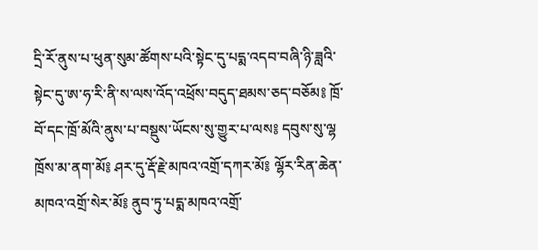དྲི་རོ་ནུས་པ་ཕུན་སུམ་ཚོགས་པའི་སྟེང་དུ་པདྨ་འདབ་བཞི་ཉི་ཟླའི་སྟེང་དུ་ཨ་ཧ་རི་ནི་ས་ལས་འོད་འཕྲོས་བདུད་ཐམས་ཅད་བཅོམ༔ ཁྲོ་བོ་དང་ཁྲོ་མོའི་ནུས་པ་བསྡུས་ཡོངས་སུ་གྱུར་པ་ལས༔ དབུས་སུ་ལྷ ཁྲོས་མ་ནག་མོ༔ ཤར་དུ་རྡོ་རྗེ་མཁའ་འགྲོ་དཀར་མོ༔ ལྷོར་རིན་ཆེན་མཁའ་འགྲོ་སེར་མོ༔ ནུབ་ཏུ་པདྨ་མཁའ་འགྲོ་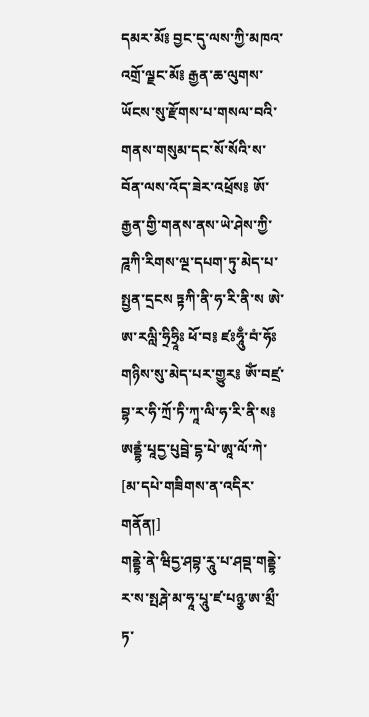དམར་མོ༔ བྱང་དུ་ལས་ཀྱི་མཁའ་འགྲོ་ལྗང་མོ༔ རྒྱན་ཆ་ལུགས་ཡོངས་སུ་རྫོགས་པ་གསལ་བའི་གནས་གསུམ་དང་སོ་སོའི་ས་བོན་ལས་འོད་ཟེར་འཕྲོས༔ ཨོ་རྒྱན་གྱི་གནས་ནས་ཡེ་ཤེས་ཀྱི་ཌཱཀི་རིགས་ལྔ་དཔག་ཏུ་མེད་པ་སྤྱན་དྲངས ཏྟཀི་ནི་ཧ་རི་ནི་ས ཨེ་ཨ་རལླི་ཧྲིཧྲཱིཿ ཕོ་བ༔ ཛཿཧཱུྃ་བཾ་ཧོཿ གཉིས་སུ་མེད་པར་གྱུར༔ ཨོཾ་བཛྲ་བྷ་ར་ཧི་ཀྲོ་ཏི་ཀཱ་ལི་ཧ་རི་ནི་ས༔ ཨནྡྷཾ་པཱདྱ་པུབྦེ་དྷ་པེ་ཨཱ་ལོ་ཀེ་
[མ་དཔེ་གཟིགས་ན་འདིར་གནོན།]
གནྡྷེ་ནེ་ཝིདྱ་ཤབྷ་རཱུ་པ་ཤབྡ་གནྡྷེ་ར་ས་སྤརྴེ་མ་ཧཱ་པཱུ་ཛ་པཉྩ་ཨ་མྲྀ་ཏ་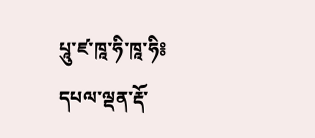པཱུ་ཛ་ཁཱ་ཧི་ཁཱ་ཧི༔ དཔལ་ལྡན་རྡོ་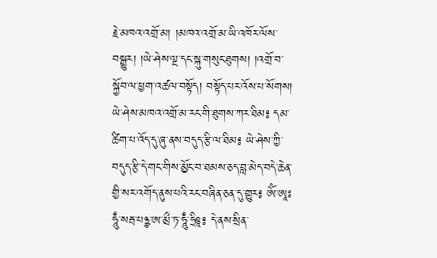རྗེ་མཁའ་འགྲོ་མ། །མཁའ་འགྲོ་མ་ཡི་འཁོར་ལོས་བསྒྱུར། །ཡེ་ཤེས་ལྔ་དང་སྐུ་གསུང་ཐུགས། །འགྲོ་བ་སྐྱོབ་ལ་ཕྱག་འཚལ་བསྟོད། བསྟོད་པར་འོས་པ་སོགས། ཡེ་ཤེས་མཁའ་འགྲོ་མ་རང་གི་ཐུགས་ཀར་ཐིམ༔ དམ་ཚིག་པ་འོད་དུ་ཞུ་ནས་བདུད་རྩི་ལ་ཐིམ༔ ཡེ་ཤེས་ཀྱི་བདུད་རྩི་དེ་གང་གིས་མྱོང་བ་ཐམས་ཅད་བླ་མེད་བདེ་ཆེན་གྱི་སར་འགོད་ནུས་པའི་རང་བཞིན་ཅན་དུ་གྱུར༔ ཨོཾ་ཨཱཿཧཱུྃ་སརྦ་པཉྩ་ཨ་མྲྀ་ཏ་ཧཱུྃ་ཧྲིཋཱ༔ དེ་ནས་སྲིན་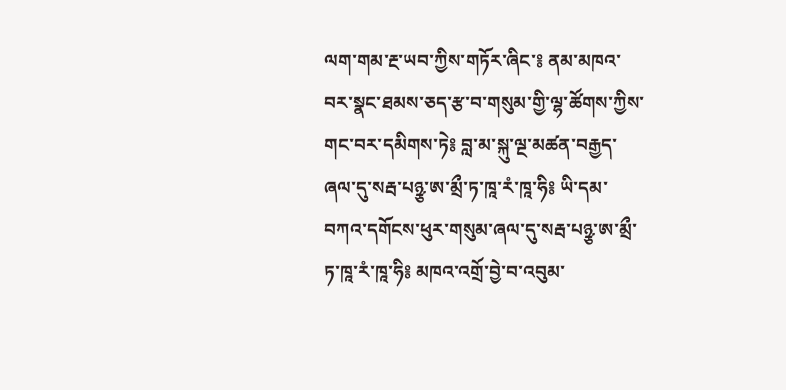ལག་གམ་རྔ་ཡབ་ཀྱིས་གཏོར་ཞིང་༔ ནམ་མཁའ་བར་སྣང་ཐམས་ཅད་རྩ་བ་གསུམ་གྱི་ལྷ་ཚོགས་ཀྱིས་གང་བར་དམིགས་ཏེ༔ བླ་མ་སྐུ་ལྔ་མཚན་བརྒྱད་ཞལ་དུ་སརྦ་པཉྩ་ཨ་མྲྀ་ཏ་ཁཱ་རཾ་ཁཱ་ཧི༔ ཡི་དམ་བཀའ་དགོངས་ཕུར་གསུམ་ཞལ་དུ་སརྦ་པཉྩ་ཨ་མྲྀ་ཏ་ཁཱ་རཾ་ཁཱ་ཧི༔ མཁའ་འགྲོ་བྱེ་བ་འབུམ་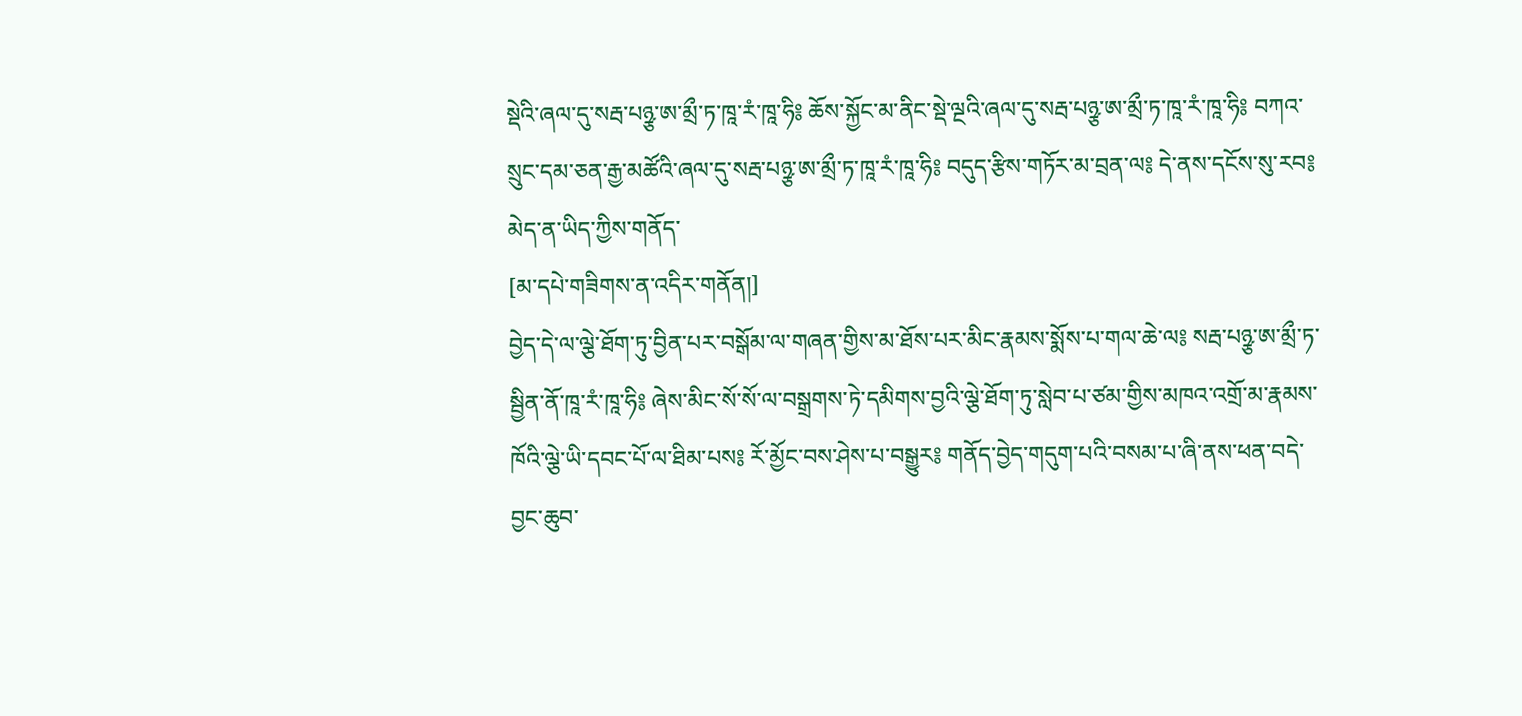སྡེའི་ཞལ་དུ་སརྦ་པཉྩ་ཨ་མྲྀ་ཏ་ཁཱ་རཾ་ཁཱ་ཧི༔ ཆོས་སྐྱོང་མ་ནིང་སྡེ་ལྔའི་ཞལ་དུ་སརྦ་པཉྩ་ཨ་མྲྀ་ཏ་ཁཱ་རཾ་ཁཱ་ཧི༔ བཀའ་སྲུང་དམ་ཅན་རྒྱ་མཚོའི་ཞལ་དུ་སརྦ་པཉྩ་ཨ་མྲྀ་ཏ་ཁཱ་རཾ་ཁཱ་ཧི༔ བདུད་རྩིས་གཏོར་མ་བྲན་ལ༔ དེ་ནས་དངོས་སུ་རབ༔ མེད་ན་ཡིད་ཀྱིས་གནོད་
[མ་དཔེ་གཟིགས་ན་འདིར་གནོན།]
བྱེད་དེ་ལ་ལྕེ་ཐོག་ཏུ་བྱིན་པར་བསྒོམ་ལ་གཞན་གྱིས་མ་ཐོས་པར་མིང་རྣམས་སྨོས་པ་གལ་ཆེ་ལ༔ སརྦ་པཉྩ་ཨ་མྲྀ་ཏ་སྦྱིན་ནོ་ཁཱ་རཾ་ཁཱ་ཧི༔ ཞེས་མིང་སོ་སོ་ལ་བསྒྲགས་ཏེ་དམིགས་བྱའི་ལྕེ་ཐོག་ཏུ་སླེབ་པ་ཙམ་གྱིས་མཁའ་འགྲོ་མ་རྣམས་ཁོའི་ལྕེ་ཡི་དབང་པོ་ལ་ཐིམ་པས༔ རོ་མྱོང་བས་ཤེས་པ་བསྒྱུར༔ གནོད་བྱེད་གདུག་པའི་བསམ་པ་ཞི་ནས་ཕན་བདེ་བྱང་ཆུབ་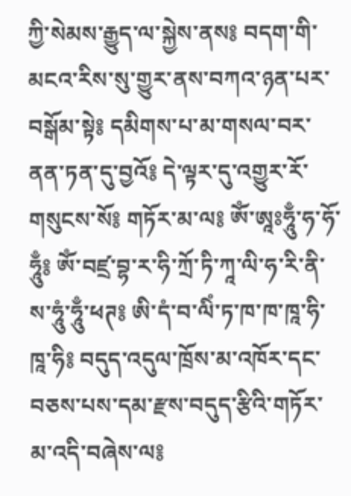ཀྱི་སེམས་རྒྱུད་ལ་སྐྱེས་ནས༔ བདག་གི་མངའ་རིས་སུ་གྱུར་ནས་བཀའ་ཉན་པར་བསྒོམ་སྟེ༔ དམིགས་པ་མ་གསལ་བར་ནན་ཏན་དུ་བྱའོ༔ དེ་ལྟར་དུ་འགྱུར་རོ་གསུངས་སོ༔ གཏོར་མ་ལ༔ ཨོཾ་ཨཱཿཧཱུྃ་ཧ་ཧོ་ཧཱུྃ༔ ཨོཾ་བཛྲ་བྷ་ར་ཧི་ཀྲོ་ཏི་ཀཱ་ལི་ཧ་རི་ནི་ས་ཧཱུཾ་ཧཱུྃ་ཕཊ༔ ཨི་དཾ་བ་ལིཾ་ཏ་ཁ་ཁ་ཁཱ་ཧི་ཁཱ་ཧི༔ བདུད་འདུལ་ཁྲོས་མ་འཁོར་དང་བཅས་པས་དམ་རྫས་བདུད་རྩིའི་གཏོར་མ་འདི་བཞེས་ལ༔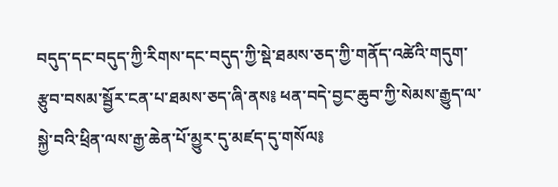བདུད་དང་བདུད་ཀྱི་རིགས་དང་བདུད་ཀྱི་སྡེ་ཐམས་ཅད་ཀྱི་གནོད་འཚེའི་གདུག་རྩུབ་བསམ་སྦྱོར་ངན་པ་ཐམས་ཅད་ཞི་ནས༔ ཕན་བདེ་བྱང་ཆུབ་ཀྱི་སེམས་རྒྱུད་ལ་སྐྱེ་བའི་ཕྲིན་ལས་རྒྱ་ཆེན་པོ་མྱུར་དུ་མཛད་དུ་གསོལ༔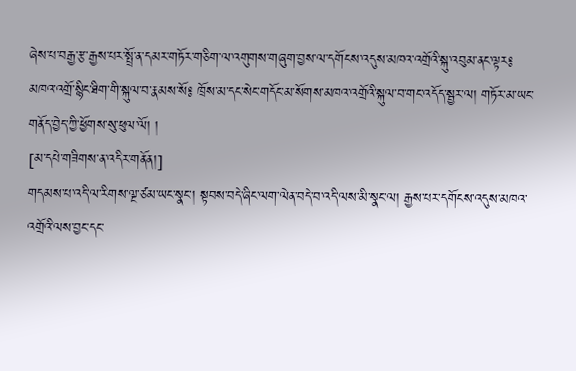ཞེས་པ་བརྒྱ་རྩ་རྒྱས་པར་སྤྲོ་ན་དམར་གཏོར་གཅིག་ལ་འགུགས་གཞུག་བྱས་ལ་དགོངས་འདུས་མཁའ་འགྲོའི་སྐུ་འབུམ་ནང་ལྟར༔ མཁའ་འགྲོ་སྙིང་ཐིག་གི་སྐུལ་བ་རྣམས་སོ༔ ཁྲོས་མ་དང་སེང་གདོང་མ་སོགས་མཁའ་འགྲོའི་སྐུལ་བ་གང་འདོད་སྦྱར་ལ། གཏོར་མ་ཡང་གནོད་བྱེད་ཀྱི་ཕྱོགས་སུ་ཕུལ་ལོ། །
[མ་དཔེ་གཟིགས་ན་འདིར་གནོན།]
གདམས་པ་འདི་ལ་རིགས་ལྔ་ཙམ་ཡང་སྣང་། སྟབས་བདེ་ཞིང་ལག་ལེན་བདེ་བ་འདི་ལས་མི་སྣང་ལ། རྒྱས་པར་དགོངས་འདུས་མཁའ་འགྲོའི་ལས་བྱང་དང་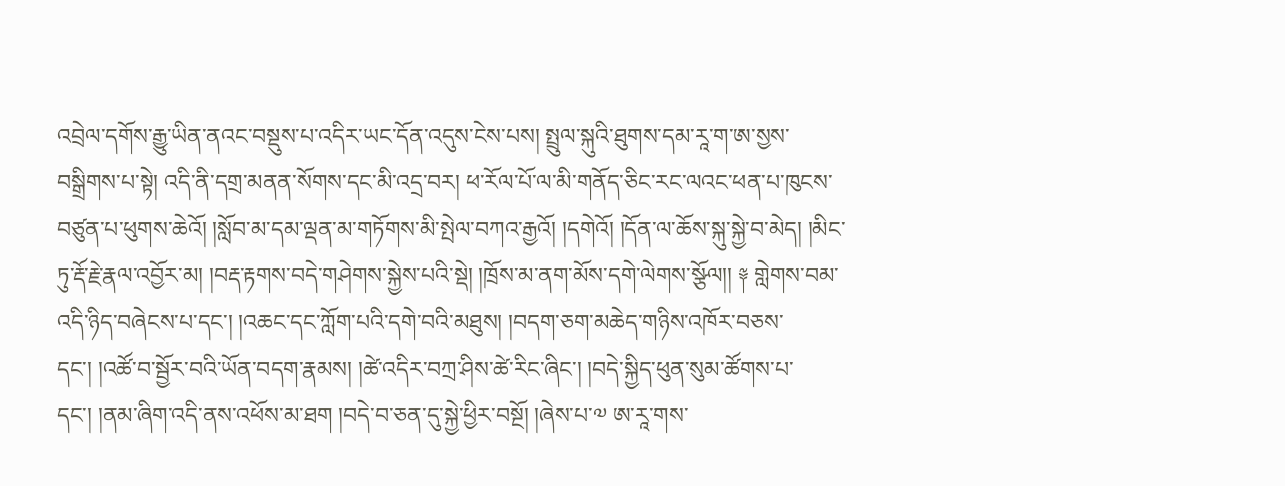འབྲེལ་དགོས་རྒྱུ་ཡིན་ནའང་བསྡུས་པ་འདིར་ཡང་དོན་འདུས་ངེས་པས། སྤྲུལ་སྐུའི་ཐུགས་དམ་རཱ་ག་ཨ་སྱས་བསྒྲིགས་པ་སྟེ། འདི་ནི་དགྲ་མནན་སོགས་དང་མི་འདྲ་བར། ཕ་རོལ་པོ་ལ་མི་གནོད་ཅིང་རང་ལའང་ཕན་པ་ཁུངས་བཙུན་པ་ཕུགས་ཆེའོ། །སློབ་མ་དམ་ལྡན་མ་གཏོགས་མི་སྤེལ་བཀའ་རྒྱའོ། །དགེའོ། །དོན་ལ་ཆོས་སྐུ་སྐྱེ་བ་མེད། །མིང་ཏུ་རྡོ་རྗེ་རྣལ་འབྱོར་མ། །བརྡ་རྟགས་བདེ་གཤེགས་སྐྱེས་པའི་སྡེ། །ཁྲོས་མ་ནག་མོས་དགེ་ལེགས་སྩོལ།། ༈ གླེགས་བམ་འདི་ཉིད་བཞེངས་པ་དང་། །འཆང་དང་ཀློག་པའི་དགེ་བའི་མཐུས། །བདག་ཅག་མཆེད་གཉིས་འཁོར་བཅས་དང་། །འཚོ་བ་སྦྱོར་བའི་ཡོན་བདག་རྣམས། །ཚེ་འདིར་བཀྲ་ཤིས་ཚེ་རིང་ཞིང་། །བདེ་སྐྱིད་ཕུན་སུམ་ཚོགས་པ་དང་། །ནམ་ཞིག་འདི་ནས་འཕོས་མ་ཐག །བདེ་བ་ཅན་དུ་སྐྱེ་ཕྱིར་བསྔོ། །ཞེས་པ་༧ ཨ་རཱ་གས་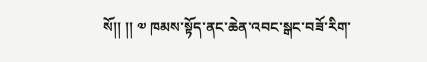སོ།། །། ༧ ཁམས་སྟོད་ནང་ཆེན་འབང་སྒང་བཟོ་རིག་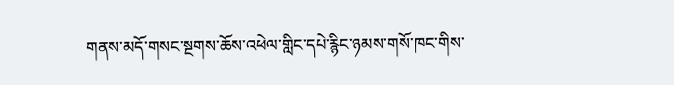གནས་མདོ་གསང་སྔགས་ཆོས་འཕེལ་གླིང་དཔེ་རྙིང་ཉམས་གསོ་ཁང་གིས་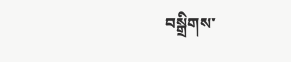བསྒྲིགས་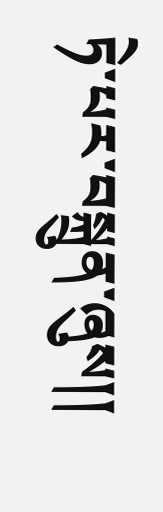ཏེ་པར་བསྐྲུན་ཞུས།།